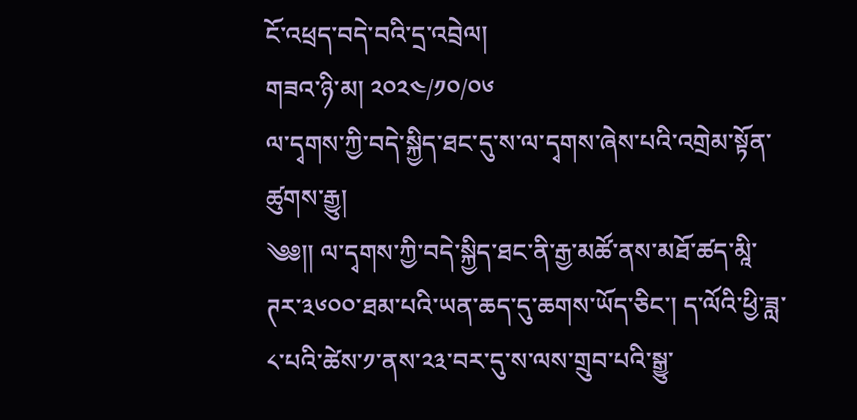ངོ་འཕྲད་བདེ་བའི་དྲ་འབྲེལ།
གཟའ་ཉི་མ། ༢༠༢༤/༡༠/༠༦
ལ་དྭགས་ཀྱི་བདེ་སྐྱིད་ཐང་དུ་ས་ལ་དྭགས་ཞེས་པའི་འགྲེམ་སྟོན་ཚུགས་རྒྱུ།
༄༅།། ལ་དྭགས་ཀྱི་བདེ་སྐྱིད་ཐང་ནི་རྒྱ་མཚོ་ནས་མཐོ་ཚད་མཱི་ཊར་༣༦༠༠་ཐམ་པའི་ཡན་ཆད་དུ་ཆགས་ཡོད་ཅིང་། ད་ལོའི་ཕྱི་ཟླ་༨་པའི་ཚེས་༡་ནས་༢༣་བར་དུ་ས་ལས་གྲུབ་པའི་སྒྱུ་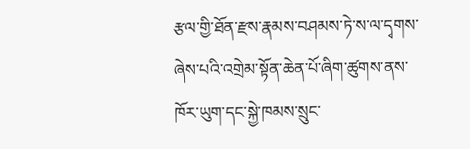རྩལ་གྱི་ཐོན་རྫས་རྣམས་བཤམས་ཏེ་ས་ལ་དྭགས་ཞེས་པའི་འགྲེམ་སྟོན་ཆེན་པོ་ཞིག་ཚུགས་ནས་ཁོར་ཡུག་དང་སྐྱེ་ཁམས་སྲུང་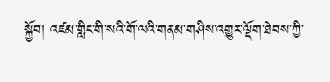སྐྱོབ། འཛམ་གླིང་གི་སའི་གོ་ལའི་གནམ་གཤིས་འགྱུར་ལྡོག་ཐེབས་ཀྱི་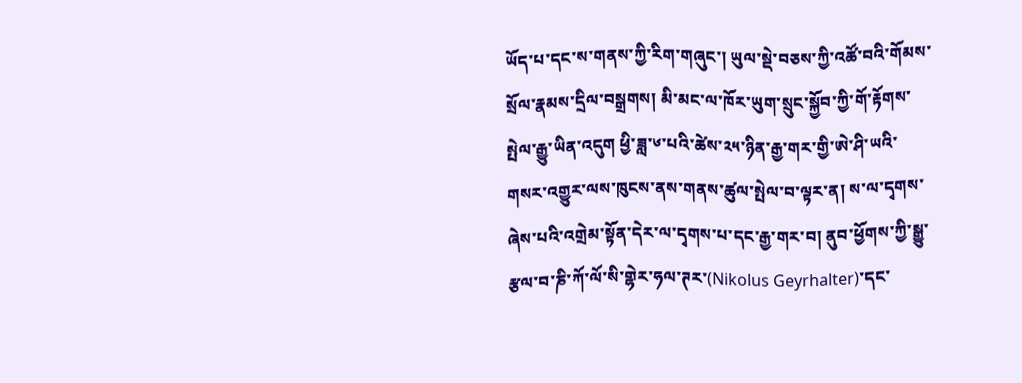ཡོད་པ་དང་ས་གནས་ཀྱི་རིག་གཞུང་། ཡུལ་སྡེ་བཅས་ཀྱི་འཚོ་བའི་གོམས་སྲོལ་རྣམས་དྲིལ་བསྒྲགས། མི་མང་ལ་ཁོར་ཡུག་སྲུང་སྐྱོབ་ཀྱི་གོ་རྟོགས་སྤེལ་རྒྱུ་ཡིན་འདུག ཕྱི་ཟླ་༦་པའི་ཚེས་༢༥་ཉིན་རྒྱ་གར་གྱི་ཨེ་ཤི་ཡའི་གསར་འགྱུར་ལས་ཁུངས་ནས་གནས་ཚུལ་སྤེལ་བ་ལྟར་ན། ས་ལ་དྭགས་ཞེས་པའི་འགྲེམ་སྟོན་དེར་ལ་དྭགས་པ་དང་རྒྱ་གར་བ། ནུབ་ཕྱོགས་ཀྱི་སྒྱུ་རྩལ་བ་ཎི་ཀོ་ལོ་སི་གྷེར་ཧལ་ཊར་(Nikolus Geyrhalter)་དང་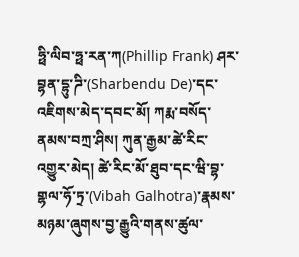ཧྥི་ལིབ་ཧྥ་རན་ཀ(Phillip Frank) ཤར་བྷན་དྷུ་ཌི་(Sharbendu De)་དང་འཇིགས་མེད་དབང་མོ། ཀརྨ་བསོད་ནམས་བཀྲ་ཤིས། ཀུན་རྒྱམ་ཚེ་རིང་འགྱུར་མེད། ཚེ་རིང་མོ་ཐུབ་དང་ཝི་བྷ་གྷལ་ཧོ་ཏྲ་(Vibah Galhotra)་རྣམས་མཉམ་ཞུགས་བྱ་རྒྱུའི་གནས་ཚུལ་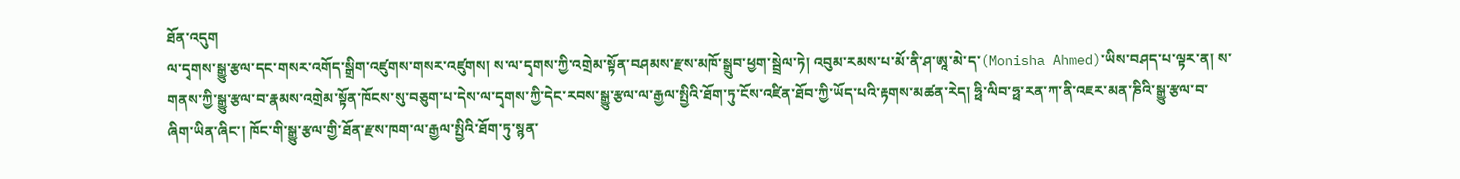ཐོན་འདུག
ལ་དྭགས་སྒྱུ་རྩལ་དང་གསར་འགོད་སྒྲིག་འཛུགས་གསར་འཛུགས། ས་ལ་དྭགས་ཀྱི་འགྲེམ་སྟོན་བཤམས་རྫས་མཁོ་སྒྲུབ་ཕྱག་སྦྲེལ་ཏེ། འབུམ་རམས་པ་མོ་ནི་ཤ་ཨཱ་མེ་ད་(Monisha Ahmed)་ཡིས་བཤད་པ་ལྟར་ན། ས་གནས་ཀྱི་སྒྱུ་རྩལ་བ་རྣམས་འགྲེམ་སྟོན་ཁོངས་སུ་བཅུག་པ་དེས་ལ་དྭགས་ཀྱི་དེང་རབས་སྒྱུ་རྩལ་ལ་རྒྱལ་སྤྱིའི་ཐོག་ཏུ་ངོས་འཛིན་ཐོབ་ཀྱི་ཡོད་པའི་རྟགས་མཚན་རེད། ཧྥི་ལིབ་ཧྥ་རན་ཀ་ནི་འཇར་མན་ཎིའི་སྒྱུ་རྩལ་བ་ཞིག་ཡིན་ཞིང་། ཁོང་གི་སྒྱུ་རྩལ་གྱི་ཐོན་རྫས་ཁག་ལ་རྒྱལ་སྤྱིའི་ཐོག་ཏུ་སྙན་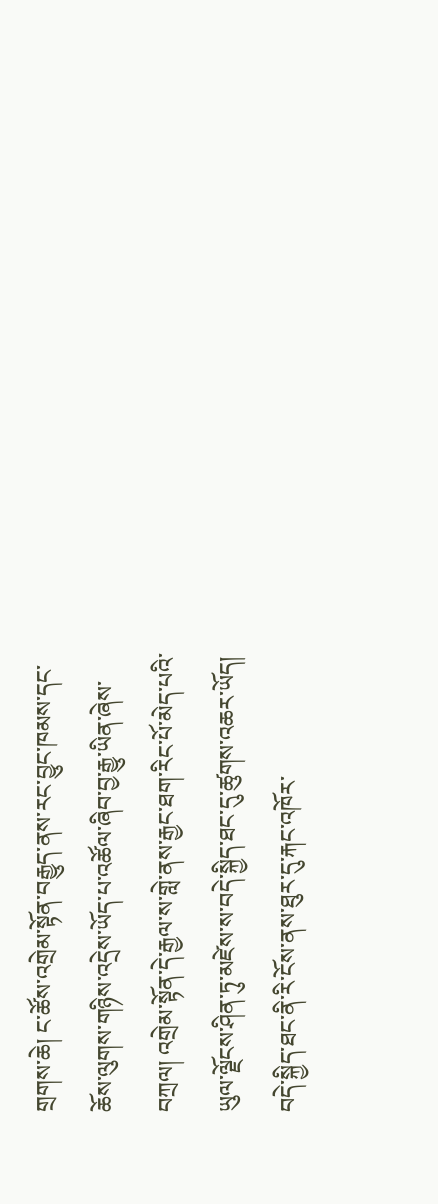གྲགས་ཆེ། ང་ཚོས་འགྲེམ་སྟོན་བརྒྱུད་ནས་རང་བྱུང་ཁམས་དང་ཆོས་ལུགས་གཉིས་འདྲེས་ཡོད་པ་འཚོལ་ཞིབ་བྱ་རྒྱུ་ཡིན་ཞེས་བཀྲལ། འགྲེམ་སྟོན་དེ་རྒྱལ་ས་གླེ་ནས་རྒྱང་ཐག་རིང་པོ་མེད་པའི་ཡུལ་ལྗོངས་ཤིན་ཏུ་མཛེས་ས་བདེ་སྐྱིད་ཐང་དུ་ཚུགས་འཆར་ཡོད། བདེ་སྐྱིད་ཐང་ནི་རི་ངོས་ནས་ཐུར་དུ་རྐང་འཁོར་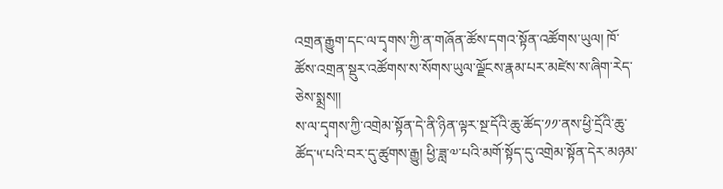འགྲན་རྒྱུག་དང་ལ་དྭགས་ཀྱི་ན་གཞོན་ཚོས་དགའ་སྟོན་འཚོགས་ཡུལ། ཁོ་ཚོས་འགྲན་སྡུར་འཚོགས་ས་སོགས་ཡུལ་ལྗོངས་རྣམ་པར་མཛེས་ས་ཞིག་རེད་ཅེས་སྨྲས།།
ས་ལ་དྭགས་ཀྱི་འགྲེམ་སྟོན་དེ་ནི་ཉིན་ལྟར་སྔ་དོའི་ཆུ་ཚོད་༡༡་ནས་ཕྱི་དྲོའི་ཆུ་ཚོད་༥་པའི་བར་དུ་ཚུགས་རྒྱུ། ཕྱི་ཟླ་༧་པའི་མགོ་སྟོད་དུ་འགྲེམ་སྟོན་དེར་མཉམ་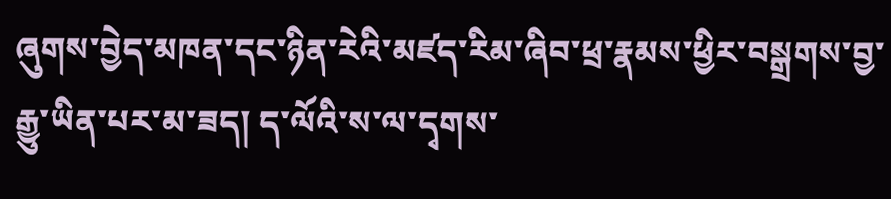ཞུགས་བྱེད་མཁན་དང་ཉིན་རེའི་མཛད་རིམ་ཞིབ་ཕྲ་རྣམས་ཕྱིར་བསྒྲགས་བྱ་རྒྱུ་ཡིན་པར་མ་ཟད། ད་ལོའི་ས་ལ་དྭགས་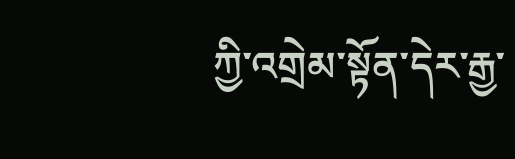ཀྱི་འགྲེམ་སྟོན་དེར་རྒྱ་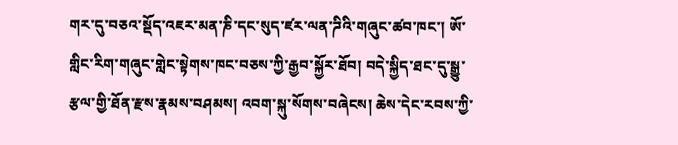གར་དུ་བཅའ་སྡོད་འཇར་མན་ཎི་དང་སུད་ཛར་ལན་ཌིའི་གཞུང་ཚབ་ཁང་། ཨོ་གླིང་རིག་གཞུང་གླེང་སྟེགས་ཁང་བཅས་ཀྱི་རྒྱབ་སྐྱོར་ཐོབ། བདེ་སྐྱིད་ཐང་དུ་སྒྱུ་རྩལ་གྱི་ཐོན་རྫས་རྣམས་བཤམས། འབག་སྐུ་སོགས་བཞེངས། ཆེས་དེང་རབས་ཀྱི་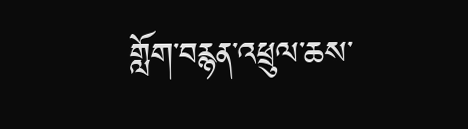གློག་བརྙན་འཕྲུལ་ཆས་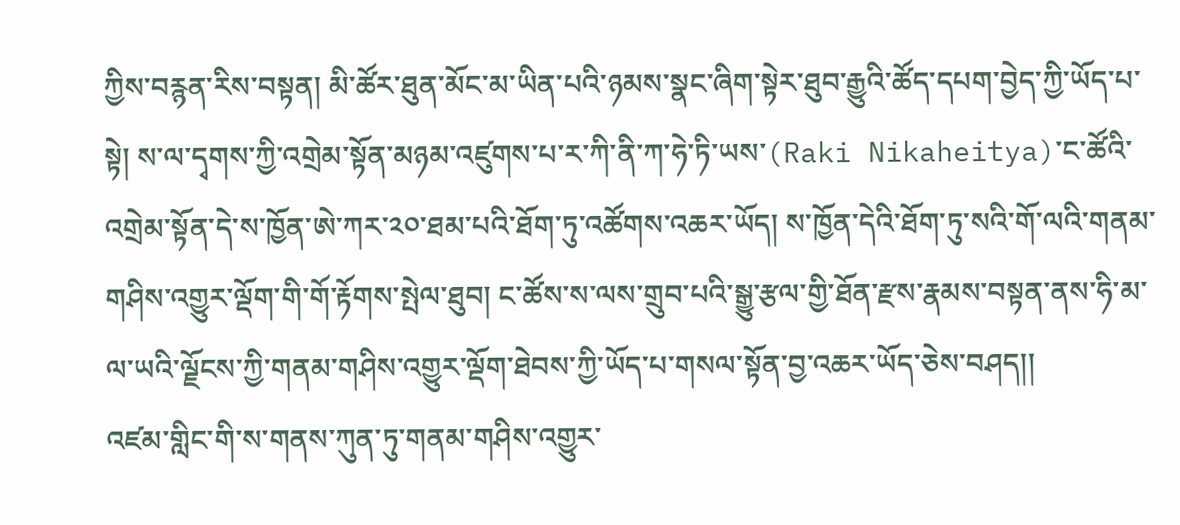ཀྱིས་བརྙན་རིས་བསྟན། མི་ཚོར་ཐུན་མོང་མ་ཡིན་པའི་ཉམས་སྣང་ཞིག་སྟེར་ཐུབ་རྒྱུའི་ཚོད་དཔག་བྱེད་ཀྱི་ཡོད་པ་སྟེ། ས་ལ་དྭགས་ཀྱི་འགྲེམ་སྟོན་མཉམ་འཛུགས་པ་ར་ཀི་ནི་ཀ་ཧེ་ཏི་ཡས་(Raki Nikaheitya)་ང་ཚོའི་འགྲེམ་སྟོན་དེ་ས་ཁྱོན་ཨེ་ཀར་༢༠་ཐམ་པའི་ཐོག་ཏུ་འཚོགས་འཆར་ཡོད། ས་ཁྱོན་དེའི་ཐོག་ཏུ་སའི་གོ་ལའི་གནམ་གཤིས་འགྱུར་ལྡོག་གི་གོ་རྟོགས་སྤེལ་ཐུབ། ང་ཚོས་ས་ལས་གྲུབ་པའི་སྒྱུ་རྩལ་གྱི་ཐོན་རྫས་རྣམས་བསྟན་ནས་ཧི་མ་ལ་ཡའི་ལྗོངས་ཀྱི་གནམ་གཤིས་འགྱུར་ལྡོག་ཐེབས་ཀྱི་ཡོད་པ་གསལ་སྟོན་བྱ་འཆར་ཡོད་ཅེས་བཤད།།
འཛམ་གླིང་གི་ས་གནས་ཀུན་ཏུ་གནམ་གཤིས་འགྱུར་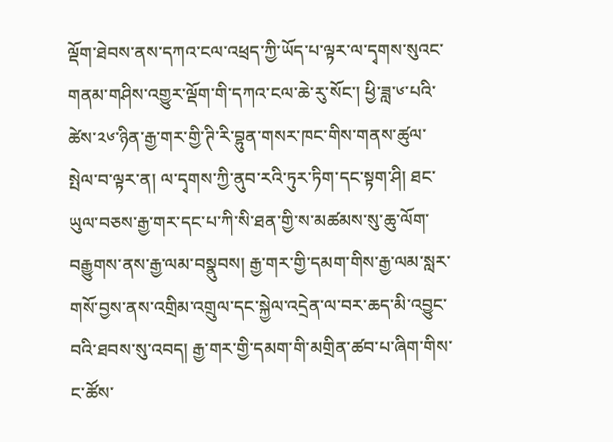ལྡོག་ཐེབས་ནས་དཀའ་ངལ་འཕྲད་ཀྱི་ཡོད་པ་ལྟར་ལ་དྭགས་སུའང་གནམ་གཤིས་འགྱུར་ལྡོག་གི་དཀའ་ངལ་ཆེ་རུ་སོང་། ཕྱི་ཟླ་༦་པའི་ཚེས་༢༦་ཉིན་རྒྱ་གར་གྱི་ཊི་རི་བྷུན་གསར་ཁང་གིས་གནས་ཚུལ་སྤེལ་བ་ལྟར་ན། ལ་དྭགས་ཀྱི་ནུབ་རའི་ཏུར་ཏིག་དང་སྟག་ཤི། ཐང་ཡུལ་བཅས་རྒྱ་གར་དང་པ་ཀི་སི་ཐན་གྱི་ས་མཚམས་སུ་ཆུ་ལོག་བརྒྱུགས་ནས་རྒྱ་ལམ་བསྣུབས། རྒྱ་གར་གྱི་དམག་གིས་རྒྱ་ལམ་སླར་གསོ་བྱས་ནས་འགྲིམ་འགྲུལ་དང་སྐྱེལ་འདྲེན་ལ་བར་ཆད་མི་འབྱུང་བའི་ཐབས་སུ་འབད། རྒྱ་གར་གྱི་དམག་གི་མགྲིན་ཚབ་པ་ཞིག་གིས་ང་ཚོས་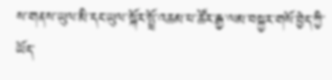ས་གནས་ཡུལ་མི་དང་ཡུལ་སྐོར་སྤྲོ་འཆམ་པ་ཚོར་རྒྱ་ལམ་བསྐྱར་གསོ་བྱེད་ཀྱི་ཡོད་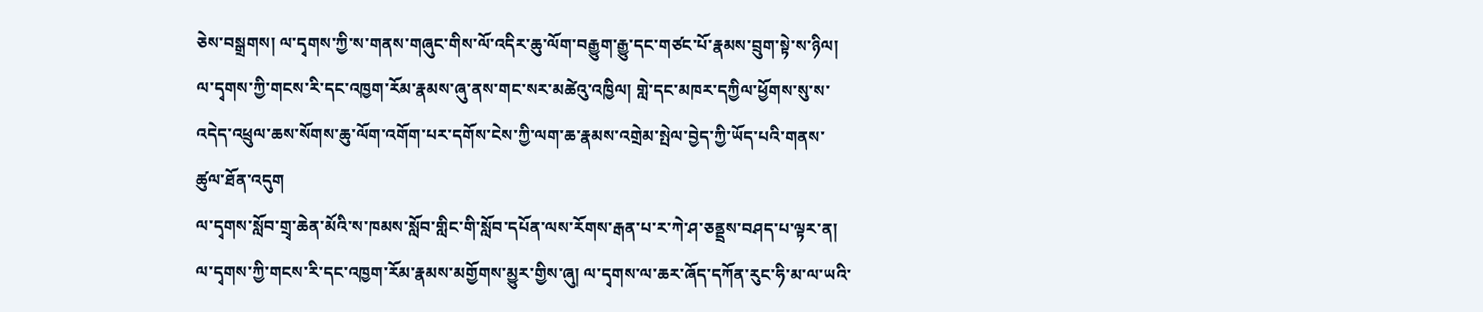ཅེས་བསྒྲགས། ལ་དྭགས་ཀྱི་ས་གནས་གཞུང་གིས་ལོ་འདིར་ཆུ་ལོག་བརྒྱུག་རྒྱུ་དང་གཙང་པོ་རྣམས་བྲུག་སྟེ་ས་ཉིལ། ལ་དྭགས་ཀྱི་གངས་རི་དང་འཁྱག་རོམ་རྣམས་ཞུ་ནས་གང་སར་མཚེའུ་འཁྱིལ། གླེ་དང་མཁར་དཀྱིལ་ཕྱོགས་སུ་ས་འདེད་འཕྲུལ་ཆས་སོགས་ཆུ་ལོག་འགོག་པར་དགོས་ངེས་ཀྱི་ལག་ཆ་རྣམས་འགྲེམ་སྤེལ་བྱེད་ཀྱི་ཡོད་པའི་གནས་ཚུལ་ཐོན་འདུག
ལ་དྭགས་སློབ་གྲྭ་ཆེན་མོའི་ས་ཁམས་སློབ་གླིང་གི་སློབ་དཔོན་ལས་རོགས་རྒན་པ་ར་ཀེ་ཤ་ཅནྡྲས་བཤད་པ་ལྟར་ན། ལ་དྭགས་ཀྱི་གངས་རི་དང་འཁྱག་རོམ་རྣམས་མགྱོགས་མྱུར་གྱིས་ཞུ། ལ་དྭགས་ལ་ཆར་ཞོད་དཀོན་རུང་ཧི་མ་ལ་ཡའི་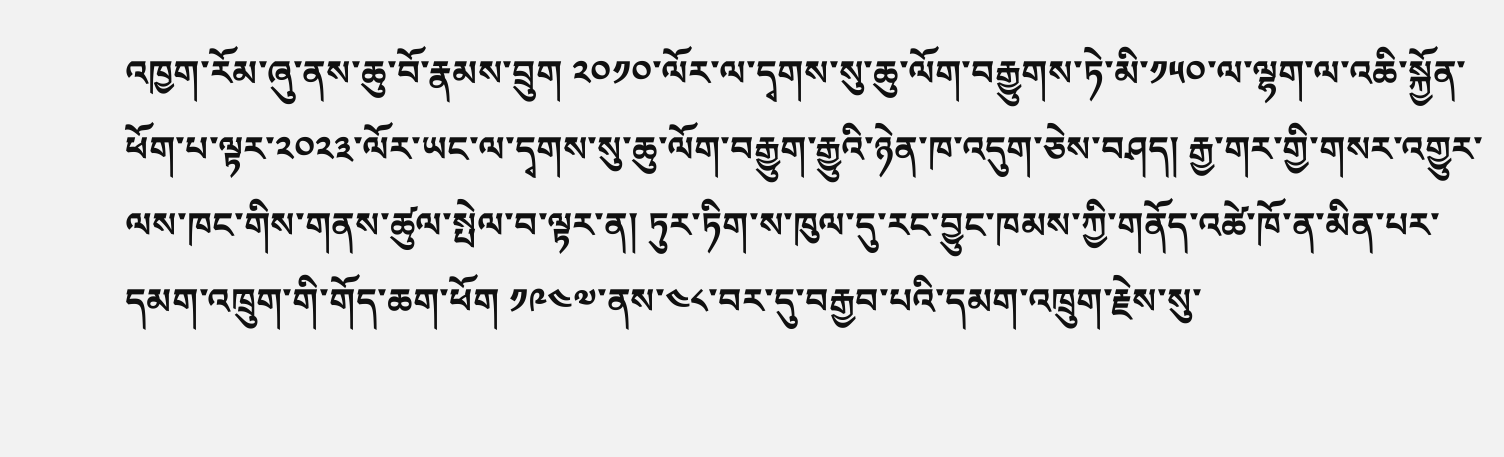འཁྱག་རོམ་ཞུ་ནས་ཆུ་བོ་རྣམས་བྲུག ༢༠༡༠་ལོར་ལ་དྭགས་སུ་ཆུ་ལོག་བརྒྱུགས་ཏེ་མི་༡༥༠་ལ་ལྷག་ལ་འཆི་སྐྱོན་ཕོག་པ་ལྟར་༢༠༢༣་ལོར་ཡང་ལ་དྭགས་སུ་ཆུ་ལོག་བརྒྱུག་རྒྱུའི་ཉེན་ཁ་འདུག་ཅེས་བཤད། རྒྱ་གར་གྱི་གསར་འགྱུར་ལས་ཁང་གིས་གནས་ཚུལ་སྤེལ་བ་ལྟར་ན། ཏུར་ཏིག་ས་ཁུལ་དུ་རང་བྱུང་ཁམས་ཀྱི་གནོད་འཚེ་ཁོ་ན་མིན་པར་དམག་འཁྲུག་གི་གོད་ཆག་ཕོག ༡༩༤༧་ནས་༤༨་བར་དུ་བརྒྱབ་པའི་དམག་འཁྲུག་རྗེས་སུ་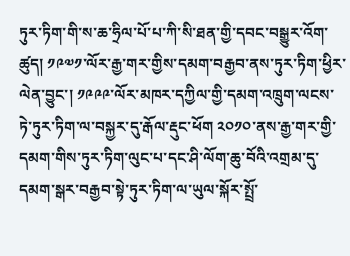ཏུར་ཏིག་གི་ས་ཆ་ཧྲིལ་པོ་པ་ཀི་སི་ཐན་གྱི་དབང་བསྒྱུར་འོག་ཚུད། ༡༩༧༡་ལོར་རྒྱ་གར་གྱིས་དམག་བརྒྱབ་ནས་ཏུར་ཏིག་ཕྱིར་ལེན་བྱུང་། ༡༩༩༩་ལོར་མཁར་དཀྱིལ་གྱི་དམག་འཁྲུག་ལངས་ཏེ་ཏུར་ཏིག་ལ་བསྐྱར་དུ་རྒོལ་རྡུང་ཕོག ༢༠༡༠་ནས་རྒྱ་གར་གྱི་དམག་གིས་ཏུར་ཏིག་ལུང་པ་དང་ཤི་ལོག་ཆུ་བོའི་འགྲམ་དུ་དམག་སྒར་བརྒྱབ་སྟེ་ཏུར་ཏིག་ལ་ཡུལ་སྐོར་སྤྲོ་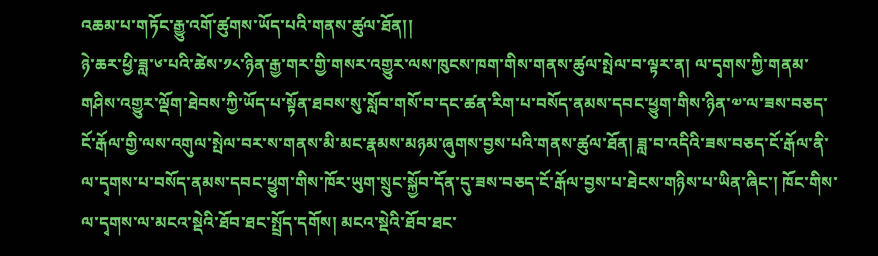འཆམ་པ་གཏོང་རྒྱུ་འགོ་ཚུགས་ཡོད་པའི་གནས་ཚུལ་ཐོན།།
ཉེ་ཆར་ཕྱི་ཟླ་༦་པའི་ཚེས་༡༨་ཉིན་རྒྱ་གར་གྱི་གསར་འགྱུར་ལས་ཁུངས་ཁག་གིས་གནས་ཚུལ་སྤེལ་བ་ལྟར་ན། ལ་དྭགས་ཀྱི་གནམ་གཤིས་འགྱུར་ལྡོག་ཐེབས་ཀྱི་ཡོད་པ་སྟོན་ཐབས་སུ་སློབ་གསོ་བ་དང་ཚན་རིག་པ་བསོད་ནམས་དབང་ཕྱུག་གིས་ཉིན་༧་ལ་ཟས་བཅད་ངོ་རྒོལ་གྱི་ལས་འགུལ་སྤེལ་བར་ས་གནས་མི་མང་རྣམས་མཉམ་ཞུགས་བྱས་པའི་གནས་ཚུལ་ཐོན། ཟླ་བ་འདིའི་ཟས་བཅད་ངོ་རྒོལ་ནི་ལ་དྭགས་པ་བསོད་ནམས་དབང་ཕྱུག་གིས་ཁོར་ཡུག་སྲུང་སྐྱོབ་དོན་དུ་ཟས་བཅད་ངོ་རྒོལ་བྱས་པ་ཐེངས་གཉིས་པ་ཡིན་ཞིང་། ཁོང་གིས་ལ་དྭགས་ལ་མངའ་སྡེའི་ཐོབ་ཐང་སྤྲོད་དགོས། མངའ་སྡེའི་ཐོབ་ཐང་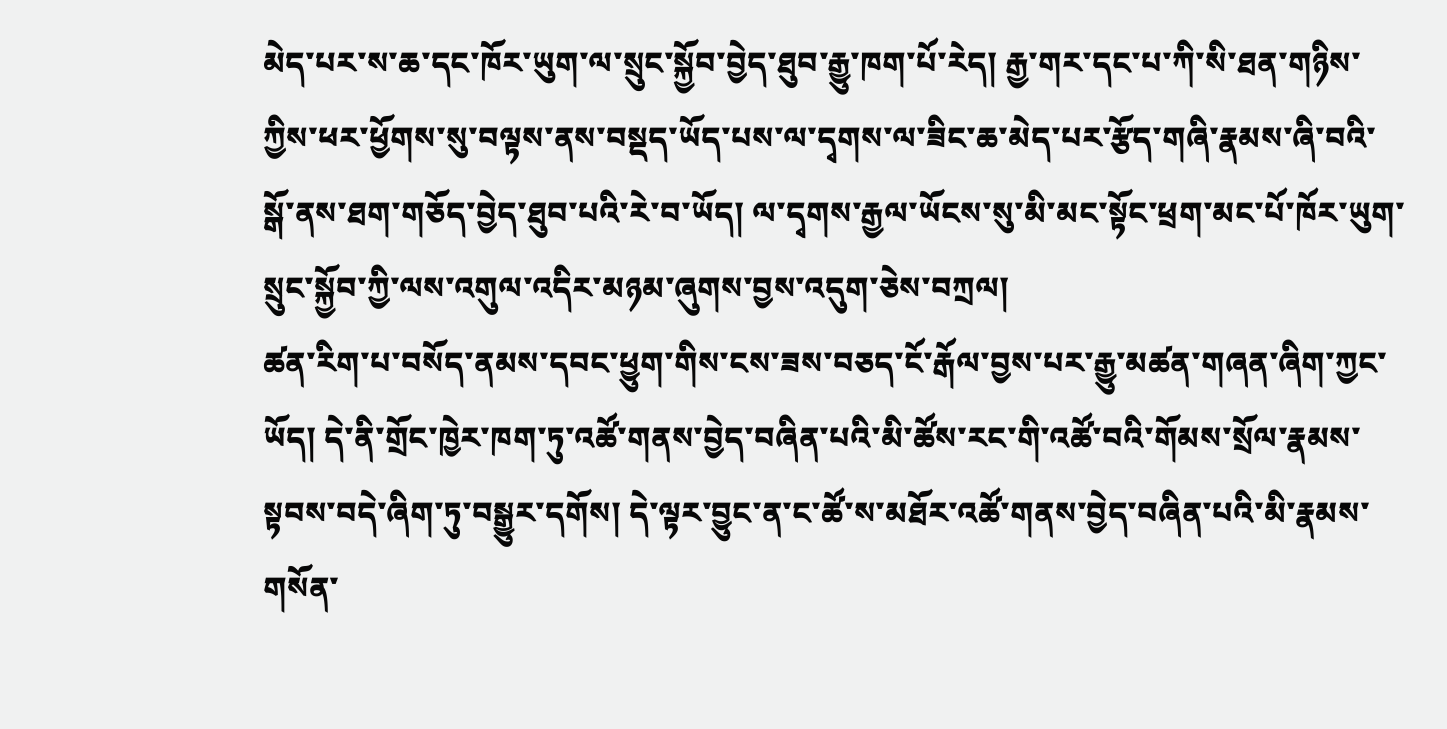མེད་པར་ས་ཆ་དང་ཁོར་ཡུག་ལ་སྲུང་སྐྱོབ་བྱེད་ཐུབ་རྒྱུ་ཁག་པོ་རེད། རྒྱ་གར་དང་པ་ཀི་སི་ཐན་གཉིས་ཀྱིས་ཕར་ཕྱོགས་སུ་བལྟས་ནས་བསྡད་ཡོད་པས་ལ་དྭགས་ལ་ཟིང་ཆ་མེད་པར་རྩོད་གཞི་རྣམས་ཞི་བའི་སྒོ་ནས་ཐག་གཅོད་བྱེད་ཐུབ་པའི་རེ་བ་ཡོད། ལ་དྭགས་རྒྱལ་ཡོངས་སུ་མི་མང་སྟོང་ཕྲག་མང་པོ་ཁོར་ཡུག་སྲུང་སྐྱོབ་ཀྱི་ལས་འགུལ་འདིར་མཉམ་ཞུགས་བྱས་འདུག་ཅེས་བཀྲལ།
ཚན་རིག་པ་བསོད་ནམས་དབང་ཕྱུག་གིས་ངས་ཟས་བཅད་ངོ་རྒོལ་བྱས་པར་རྒྱུ་མཚན་གཞན་ཞིག་ཀྱང་ཡོད། དེ་ནི་གྲོང་ཁྱེར་ཁག་ཏུ་འཚོ་གནས་བྱེད་བཞིན་པའི་མི་ཚོས་རང་གི་འཚོ་བའི་གོམས་སྲོལ་རྣམས་སྟབས་བདེ་ཞིག་ཏུ་བསྒྱུར་དགོས། དེ་ལྟར་བྱུང་ན་ང་ཚོ་ས་མཐོར་འཚོ་གནས་བྱེད་བཞིན་པའི་མི་རྣམས་གསོན་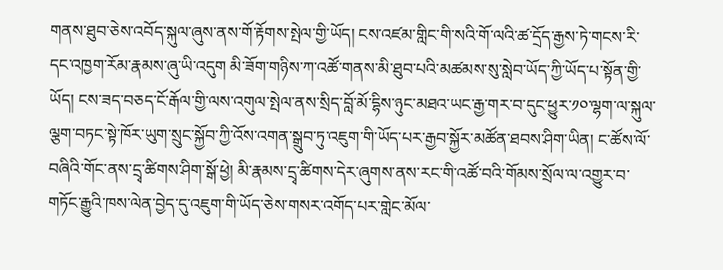གནས་ཐུབ་ཅེས་འབོད་སྐུལ་ཞུས་ནས་གོ་རྟོགས་སྤེལ་གྱི་ཡོད། ངས་འཛམ་གླིང་གི་སའི་གོ་ལའི་ཚ་དྲོད་རྒྱས་ཏེ་གངས་རི་དང་འཁྱག་རོམ་རྣམས་ཞུ་ཡི་འདུག མི་ཟོག་གཉིས་ཀ་འཚོ་གནས་མི་ཐུབ་པའི་མཚམས་སུ་སླེབ་ཡོད་ཀྱི་ཡོད་པ་སྟོན་གྱི་ཡོད། ངས་ཟད་བཅད་ངོ་རྒོལ་གྱི་ལས་འགུལ་སྤེལ་ནས་སྲིད་བློ་མོ་དྷིས་ཉུང་མཐའ་ཡང་རྒྱ་གར་བ་དུང་ཕྱུར་༡༠་ལྷག་ལ་སྐུལ་ལྕག་བཏང་སྟེ་ཁོར་ཡུག་སྲུང་སྐྱོབ་ཀྱི་འོས་འགན་སྒྲུབ་ཏུ་འཇུག་གི་ཡོད་པར་རྒྱབ་སྐྱོར་མཚོན་ཐབས་ཤིག་ཡིན། ང་ཚོས་ལོ་བཞིའི་གོང་ནས་དྲྭ་ཚིགས་ཤིག་སྒོ་ཕྱེ། མི་རྣམས་དྲྭ་ཚིགས་དེར་ཞུགས་ནས་རང་གི་འཚོ་བའི་གོམས་སྲོལ་ལ་འགྱུར་བ་གཏོང་རྒྱུའི་ཁས་ལེན་བྱེད་དུ་འཇུག་གི་ཡོད་ཅེས་གསར་འགོད་པར་གླེང་མོལ་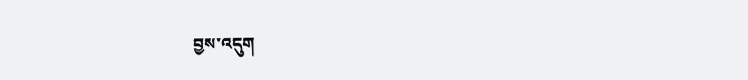བྱས་འདུག